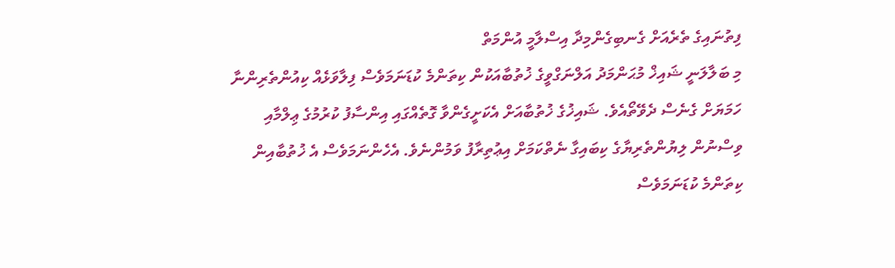ފިތުނައިގެ ތެރެއަށް ގެނބިގެންމިދާ އިސްލާމީ އުންމަތް
މި ބަލާލަނީ ޝައިޚް މުޙަންމަދު އަލްނަގްވީގެ ޚުތުބާއަކުން ކިތަންމެ ކުޑަނަމަވެސް ފިލާވަޅެއް ކިއުންތެރިންނާ ހަމަޔަށް ގެނެސް ދެވޭތޯއެވެ. ޝައިޚުގެ ޚުތުބާއަށް އެކަށީގެންވާ ގޮތެއްގައި އިންސާފު ކުރުމުގެ ޢިލްމާއި ވިސްނުން ލިޔުންތެރިޔާގެ ކިބައިގާ ނެތްކަމަށް އިޢުތިރާފު ވަމުންނެވެ. އެހެންނަމަވެސް އެ ޚުތުބާއިން ކިތަންމެ ކުޑަނަމަވެސް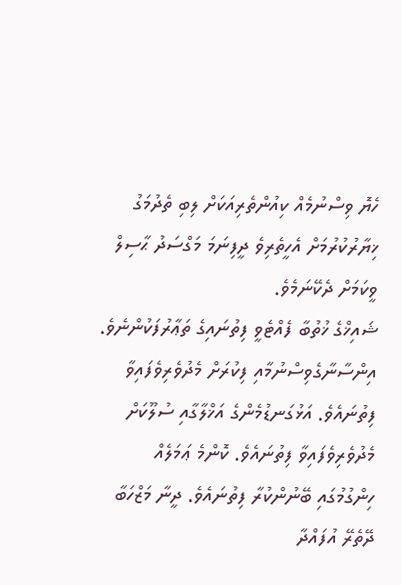ހެޔޮ ވިސްނުމެއް ކިއުންތެރިއަކަށް ލިބި ތެދުމަގު ޚިޔާރުކުރުމަށް އެހީތެރިވެ ދީފިނަމަ މަގްސަދު ޙާސިލް ވީކަމަށް ދެކޭނަމެވެ.
ޝައިޚްގެ ޚުތުބާ ފެއްޓެވީ ފިތުނައިގެ ތަޢާރުފަކުންނެވެ. އިންސާނާގެވިސްނުމާއި ފިކުރަށް މެދުވެރިވެފައިވާ ފިތުނައެވެ. އަޅުގަނޑުމެންގެ އަޚްލާގާއި ސުލޫކަށް މެދުވެރިވެފައިވާ ފިތުނައެވެ. ކޮންމެ ޢަމަލެއް ހިންގުމުގައި ބޭނުންކުރާ ފިތުނައެވެ. ދީނާ މަޒްހަބާ ދޭތެރޭ އުފައްދާ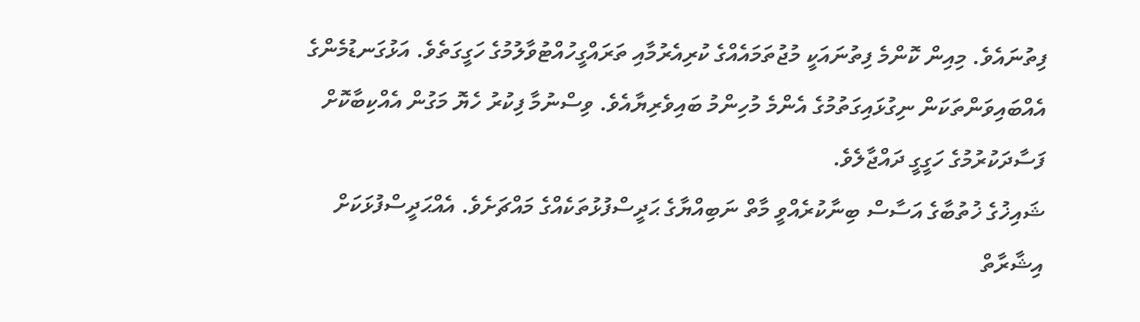ފިތުނައެވެ. މިއިން ކޮންމެ ފިތުނައަކީ މުޖުތަމައެއްގެ ކުރިއެރުމާއި ތަރައްގީހުއްޓުވާލުމުގެ ހަގީގަތެވެ. އަޅުގަނޑުމެންގެ އެއްބައިވަންތަކަން ނިގުޅައިގަތުމުގެ އެންމެ މުހިންމު ބައިވެރިޔާއެވެ. ވިސްނުމާ ފިކުރު ހެޔޮ މަގުން އެއްކިބާކޮށް ފަސާދަކުރުމުގެ ހަގީގީ ދައްޖާލެވެ.
ޝައިޚުގެ ޚުތުބާގެ އަސާސް ބިނާކުރެއްވީ މާތް ނަބިއްޔާގެ ޙަދީސްފުޅުތަކެއްގެ މައްޗަށެވެ. އެއްޙަދީސްފުޅަކަށް އިޝާރާތް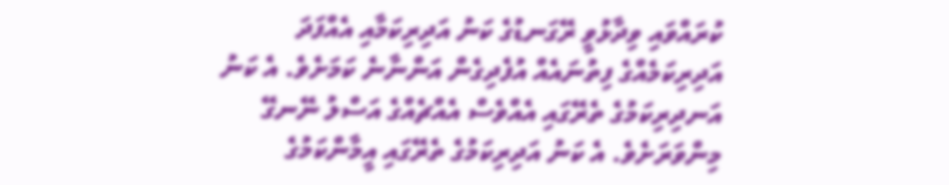ކުރައްވައި ވިދާޅުވީ ރޭގަނޑުގެ ކަނު އަދިރިކަމާއި އެއްފަދަ އަދިރިކަމެއްގެ ފިތުނައެއް އުފެދިގެން އަންނާނެ ކަމަށެވެ. އެ ކަނު އަނދިރިކަމުގެ ތެރޭގައި އެއްވެސް އެއްޗެއްގެ އަސްލު ނޭނގޭ މިންވަރަށެވެ. އެ ކަނު އަދިރިކަމުގެ ތެރޭގައި އީމާންކަމުގެ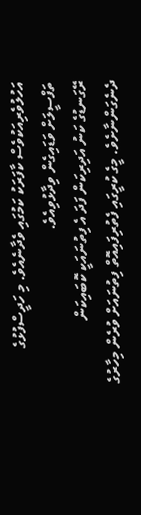އަހުލުވެރިއަކުވެސް ކާފަރަކު ކަމުގައި ވެދާނެއެވެ. މި ހަދީސްފުޅުގެ ތަފްސީލަށް ވަޑައިގެން ވިދާޅުވިއެވެ.
ރޭގަނޑުގެ ކަނު އަދިރިކަން ފަދަ އެ ފިތުނައަކީ ކޮބައިކަން ދެނެގަންނާށެވެ. މީގެ ކުރީގައި ފެތުރިފައިއޮތް ފިތުނައަށް ވުރެން މިހާރުގެ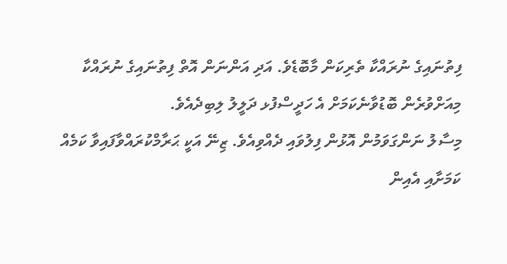ފިތުނައިގެ ނުރައްކާ ތެރިކަން މާބޮޑެވެ. އަދި އަންނަން އޮތް ފިތުނައިގެ ނުރައްކާ މިއަށްވުރެން ބޮޑުވާނެކަމަށް އެ ހަދީސްފުޅ ދަލީލު ލިބިދެއެވެ.
މިސާލު ނަންގަވަމުން އޮޅުން ފިލުވައި ދެއްވިއެވެ. ޒިނޭ އަކީ ޙަރާމްކުރައްވާފައިވާ ކަމެއް ކަމަށާއި އެއިން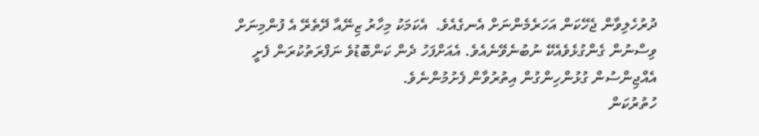ދުރުހެލިވާން ޖެހޭކަން އަހަރެމެންނަށް އެނގެއެވެ.  އެކަމަކު މިހާރު ޒިނޭއާ ދޭތެރޭ އެ ފުންމިނަށް ވިސްނުން ގެންގުޅެވެއެކޭ ނުބުނެވޭނެއެވެ. އެއަށްފަހު ދެން ކަންބޮޑުވެ ނަފްރަތުކުރަން ފެށީ އެއްޖިންސުން ގުޅުންހިންގުން އިތުރުވާން ފެށުމުންނެވެ.
ހުތުރުކަން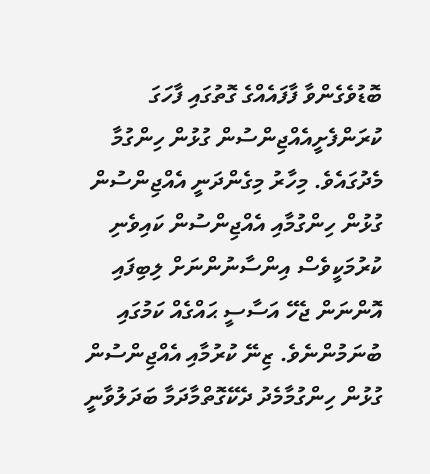ބޮޑުވެގެންވާ ފާފައެއްގެ ގޮތުގައި ފާހަގަ ކުރަންފެށީއެއްޖިންސުން ގުޅުން ހިންގުމާ މެދުގައެވެ. މިހާރު މިގެންދަނީ އެއްޖިންސުން ގުޅުން ހިންގުމާއި އެއްޖިންސުން ކައިވެނި ކުރުމަކީވެސް އިންސާނުންނަށް ލިބިފައި އޮންނަން ޖެހޭ އަސާސީ ޙައްގެއް ކަމުގައި ބުނަމުންނެވެ. ޒިނޭ ކުރުމާއި އެއްޖިންސުން ގުޅުން ހިންގުމާމެދު ދެކޭގޮތްމާދަމާ ބަދަލުވާނީ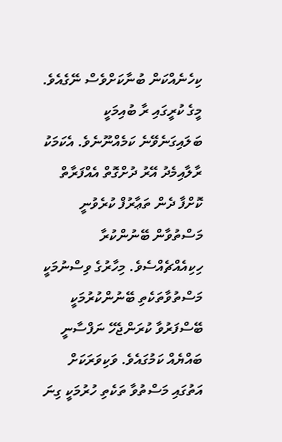ކިހެނެއްކަން ބުނާކަށްވެސް ނޭގެއެވެ.
މީގެ ކުރީގައި ރާ ބުއިމަކީ ބަލައިގަނެވޭނެ ކަމެއްނޫނެވެ. އެކަމަކު ރާލާއިމެދު އޭރު ދުށްގޮތް އެއްފަރާތް ކޮށްފާ ދެން ތަޢާރުފް ކުރެވުނީ މަސްތުވާން ބޭނުންކުރާ ހިކިއެއްޗެއްސެވެ. މިހާރުގެ ވިސްނުމަކީ މަސްތުވާތަކެތި ބޭނުންކުރުމަކީ ބޭސްފަރުވާ ކުރަންޖެހޭ ނަފްސާނީ ބައްޔެއް ކަމުގައެވެ. ވަކިވަރަކަށް އަތުގައި މަސްތުވާ ތަކެތި ހުރުމަކީ ގިނަ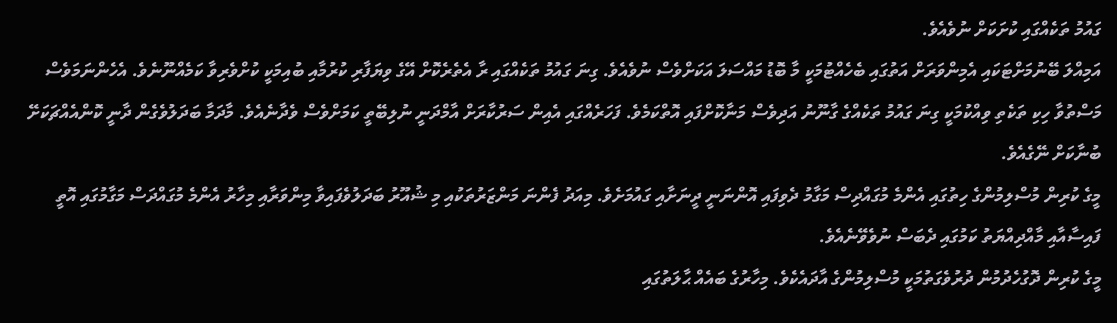ގައުމު ތަކެއްގައި ކުށަކަށް ނުވެއެވެ.
އަމިއްލަ ބޭނުމަށްޓަކައި އެމިންވަރަށް އަތުގައި ބެހެއްޓުމަކީ މާ ބޮޑު މައްސަލަ އަކަށްވެސް ނުވެއެވެ. ގިނަ ގައުމު ތަކެއްގައި ރާ އެތެރެކޮށް އޭގެ ވިޔަފާރި ކުރުމާއި ބުއިމަކީ ކުށްވެރިވާ ކަމެއްނޫނެވެ. އެހެންނަމަވެސް މަސްތުވާ ހިކި ތަކެތި ވިއްކުމަކީ ގިނަ ގައުމު ތަކެއްގެ ގާނޫނު އަދިވެސް މަނާކޮށްފައި އޮތްކަމެވެ. ފަހަރެއްގައި އެއިން ސަރުކާރަށް އާމްދަނީ ނުލިބޭތީ ކަމަށްވެސް ވެދާނެއެވެ. މާދަމާ ބަދަލުވެގެން ދާނީ ކޮންއެއްޗަކަށޭ ބުނާކަށް ނޭގެއެވެ.
މީގެ ކުރިން މުސްލިމުންގެ ހިތުގައި އެންމެ މުގައްދިސް މަގާމު ދެވިފައި އޮންނަނީ ދީނަށާއި ގައުމަށެވެ. މިއަދު ފެންނަ މަންޒަރުތަކުއި މި ޝުއޫރު ބަދަލުވެފައިވާ މިންވަރާއި މިހާރު އެންމެ މުގައްދަސް މަގާމުގައި އޮތީ ފައިސާއާއި މާއްދިއްޔަތު ކަމުގައި ދެބަސް ނުވެވޭނެއެވެ.
މީގެ ކުރިން ދޮގުހެދުމުން ދުރުވެގަތުމަކީ މުސްލިމުންގެ އާދައެކެވެ. މިހާރުގެ ބައެއް ޙާލަތުގައި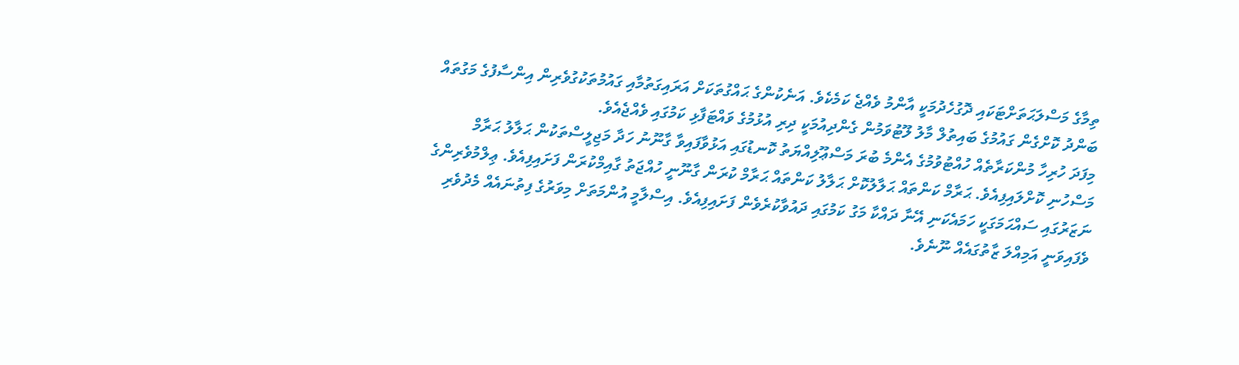ތިމާގެ މަސްލަޙަތަށްޓަކައި ދޮގުހެދުމަކީ އާންމު ވެއްޖެ ކަމެކެވެ. އަނެކުންގެ ޙައްގުތަކަށް އަރައިގަތުމާއި ގައުމުތަކުގުވެރިން އިންސާފުގެ މަގުތައް ބަންދު ކޮށްގެން ގައުމުގެ ބައިތުލް މާލު ލޫޓުވަމުން ގެންދިއުމަކީ ދިރި އުޅުމުގެ ވައްޓަފާޅި ކަމުގައި ވެއްޖެއެވެ.
މިފަދަ ހުރިހާ މުންކަރާތެއް ހުއްޓުވުމުގެ އެންމެ ބުރަ މަސްޢޫލިއްޔަތު ކޮނޑުގައި އަޅުވާފައިވާ ގާނޫނު ހަދާ މަޖިލީސްތަކުން ޙަލާލު ޙަރާމް މަސްހުނި ކޮށްލައިފިއެވެ. ޙަރާމް ކަންތައް ޙަލާލުކޮށް ޙަލާލު ކަންތައް ޙަރާމް ކުރަން ގާނޫނީ ހުއްޖަތު ގާއިމްކުރަން ފަށައިފިއެވެ. ޢިލްމުވެރިންގެ ނަޒަރުގައި ސައްޙަމަގަކީ ހަމައެކަނި އޭނާ ދައްކާ މަގު ކަމުގައި ދައުވާކުރެވެން ފަށައިފިއެވެ. އިސްލާމީ އުންމަތަށް މިވަރުގެ ފިތުނައެއް މެދުވެރި ވެފައިވަނީ އަމިއްލަ ޒާތުގައެއް ނޫނެވެ.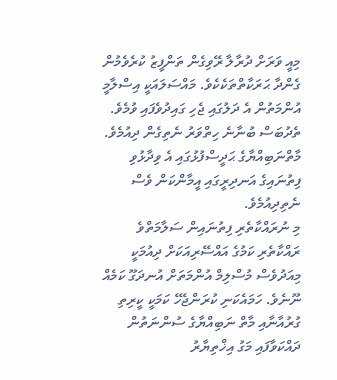މިއީ ވަރަށް ދުރާލާ ރޭވިގެން ތަންފީޒު ކުރެވެމުން ގެންދާ ޙަރަކާތްތަކެކެވެ. މައްސަލައަކީ އިސްލާމީ އުންމަތުން އެ ދަލުގައި ޖެހި ގައިދުވެފައި ވުމެވެ. ތެދުބަސް ބުނާނެ ހިތްވަރު ނެތިގެން ދިއުމެވެ. މާތްނަބިއްޔާގެ ޙަދީސްފުޅުގައި އެ ވިދާޅުވި ފިތުނައިގެ އަނދިރީގައި އީމާންކަން ވެސް ނެތިދިއުމެވެ.
މި ނުރައްކާތެރި ފިތުނައިން ސަލާމަތްވެ ރައްކާތެރި ކަމުގެ އައްސޭރިއަކަށް ދިއުމަކީ މިއަދުވެސް މުސްލިމް އުންމަތަށް އުނދަގޫ ކަމެއް ނޫނެވެ. ހަމައެކަނި ކުރަންޖެހޭ ކަމަކީ ކީރިތި ގުރުއާނާއި މާތް ނަބިއްޔާގެ ސުންނަތުން ދައްކަވާފައި މަގު އިޚްތިޔާރު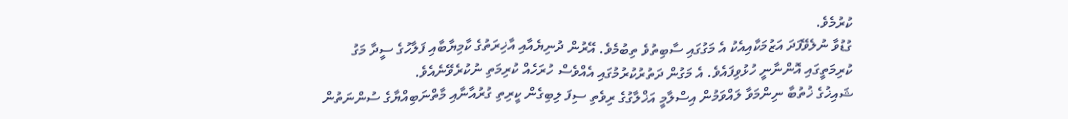ކުރުމެވެ.
ގުޑުވާ ނުލެވޭފަދަ އަޒުމަކާއިއެކު އެ މަގުގައި ސާބިތުވެ ތިބުމެވެ. އޭރުން ދުނިޔެއާއި އާޚިރަތުގެ ކާމިޔާބާއި ފަލާހުގެ ސީދާ މަގު ކުރިމަތީގައި އޮންނާނީ ހުޅުވިފައެވެ. އެ މަގުން ދަތުރުކުރުމުގައި އެއްވެސް ހުރަހެއް ކުރިމަތި ނުކުރެވޭނެއެވެ.
ޝައިޚުގެ ޚުތުބާ ނިންމަވާ ލައްވަމުން އިސްލާމީ އަޚްލާގުގެ ރިވެތި ސިފަ ލިބިގެން ކީރިތި ގުރުއާނާއި މާތްނަބިއްޔާގެ ސުންނަތުން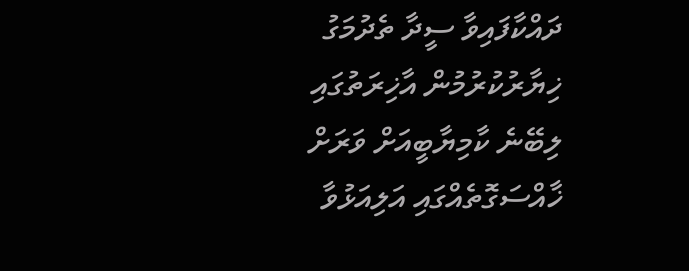ދައްކާފައިވާ ސީދާ ތެދުމަގު ޚިޔާރުކުރުމުން އާޚިރަތުގައި ލިބޭނެ ކާމިޔާބީއަށް ވަރަށް ޚާއްސަގޮތެއްގައި އަލިއަޅުވާ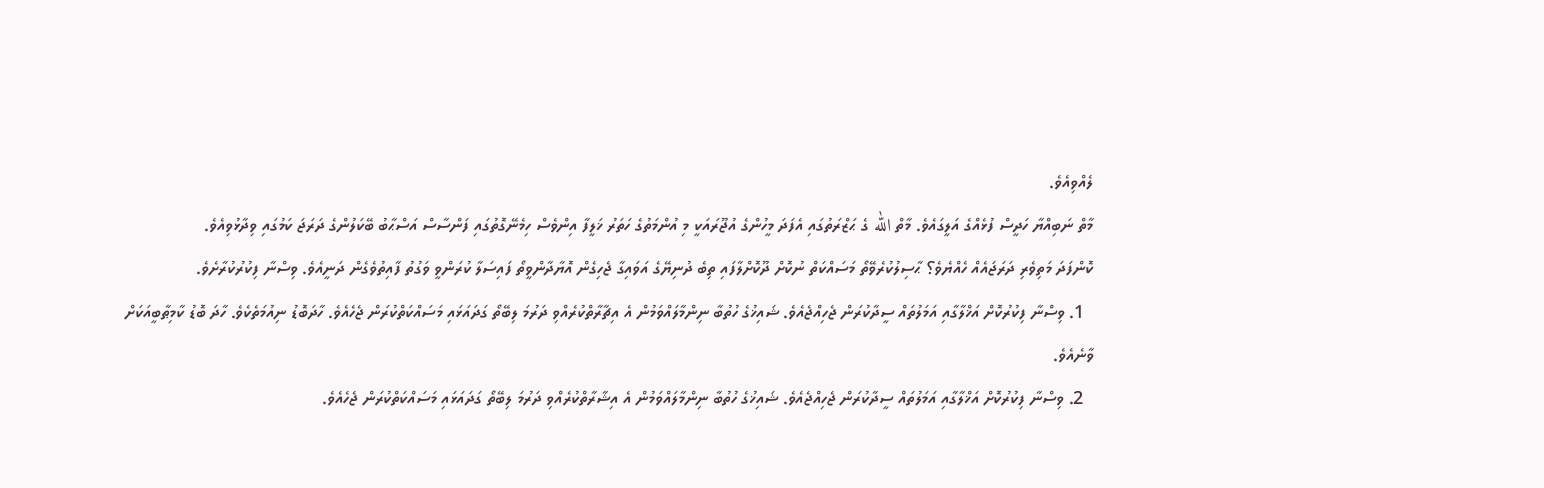ލެއްވިއެވެ.
މާތް ނަބިއްޔާ ހަދީސް ފުޅެއްގެ އަލީގައެވެ. މާތް الله ގެ ޙަޒްރަތުގައި އެފަދަ މީހުންގެ އުޖޫރައަކީ މި އުންމަތުގެ ހަތަރު ޚަލީފާ އިންވެސް ހިމެނޭގޮތުގައި ފަންސާސް އަސްޙާބު ބޭކަލުންގެ ދަރަޖަ ކަމުގައި ވިދާޅުވިއެވެ.
ކޮންފަދަ މަތިވެރި ދަރަޖައެއް ހެއްޔެވެ؟ ޙާސިލުކުރެވޭތޯ މަސައްކަތް ނުކޮށް ދޫކޮށްލާފައި ތިބެ ދުނިޔޭގެ އަވައިގާ ޖެހިގެން އޮޔާދާންވީތޯ ފައިސަލާ ކުރަންވީ ވަގުތު ފާއިތުވެގެން ދަނީއެވެ. ވިސްނާ ފިކުރުކުރާށެވެ.
  1. ވިސްނާ ފިކުރުކޮށް އަޚްލާގާއި އަމަލުތައް ސީދާކުރަން ޖެހިއްޖެއެވެ. ޝައިޚުގެ ހުތުބާ ނިންމާލައްވަމުން އެ އިޗާރާތްކުރެއްވި ދަރުމަ ލިބޭތޯ ގަދައަޅައި މަސައްކަތްކުރަން ޖެހެއެވެ. ހާދަބޮޑު ނިއުމަތެކެވެ. ހާދަ ބޮޑު ކާމިޠާބީއަކަށް ވާނެއެވެ.
  2. ވިސްނާ ފިކުރުކޮށް އަޚްލާގާއި އަމަލުތައް ސީދާކުރަން ޖެހިއްޖެއެވެ. ޝައިޚުގެ ހުތުބާ ނިންމާލައްވަމުން އެ އިޝާރާތްކުރެއްވި ދަރުމަ ލިބޭތޯ ގަދައަޅައި މަސައްކަތްކުރަން ޖެހެއެވެ.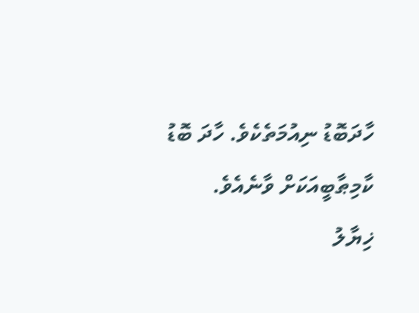ހާދަބޮޑު ނިއުމަތެކެވެ. ހާދަ ބޮޑު ކާމިޠާބީއަކަށް ވާނެއެވެ.
ޚިޔާލު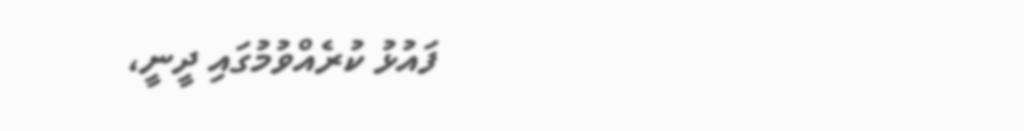ފައުޅު ކުރެއްވުމުގައި ދީނީ،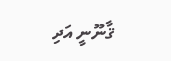ޤާނޫނީ އަދި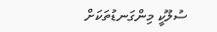ސުލޫކީ މިންގަނޑުތަކަށް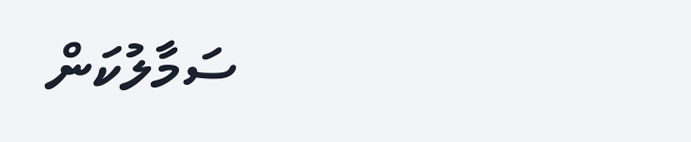ސަމާލުކަން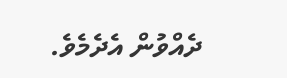ދެއްވުން އެދެމެވެ.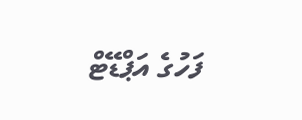ފަހުގެ އަޕްޑޭޓް